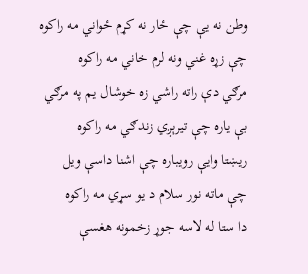وطن نه يې چې ځار نه كړم ځواني مه راكوه
چې زړه غني ونه لرم خاني مه راكوه
مرګي دې راته راشي زه خوشال يم په مرګي
بې ياره چې تيرېږي زندګي مه راكوه
ريښتا وايې رويباره چې اشنا داسې ويل
چې ماته نور سلام د يو سړي مه راكوه
دا ستا له لاسه جوړ زخمونه هغسې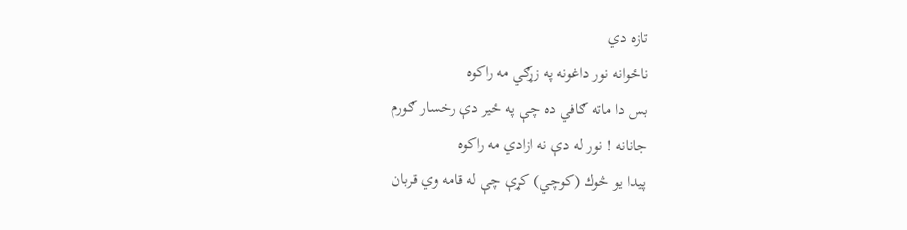تازه دي
ناځوانه نور داغونه په زړګي مه راكوه
بس دا ماته ګافي ده چې په ځير دې رخسار ګورم
جانانه ! نور له دې نه ازادي مه راكوه
پيدا يو څوك (كوچي) كړې چې له قامه وي قربان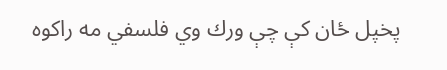پخپل ځان كې چې ورك وي فلسفي مه راكوه